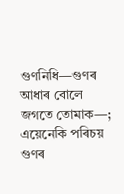গুণনিধি—গুণৰ আধাৰ বোলে জগতে তোমাক—; এয়েনেকি পৰিচয় গুণৰ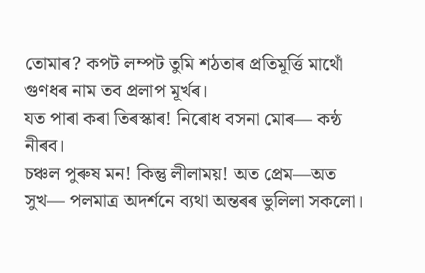তোমাৰ? কপট লম্পট তুমি শঠতাৰ প্ৰতিমূৰ্ত্তি মাথোঁ গুণধৰ নাম তব প্ৰলাপ মূৰ্খৰ।
যত পাৰা কৰা তিৰস্কাৰ! নিৰোধ বসনা মোৰ— কন্ঠ নীৰব।
চঞ্চল পুৰুষ মন! কিন্তু লীলাময়! অত প্ৰেম—অত সুখ— পলমাত্ৰ অদৰ্শনে ব্যথা অন্তৰৰ ভুলিলা সকলো।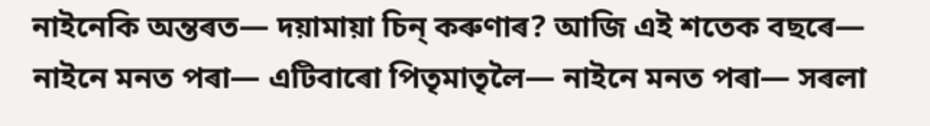নাইনেকি অন্তৰত— দয়ামায়া চিন্ কৰুণাৰ? আজি এই শতেক বছৰে— নাইনে মনত পৰা— এটিবাৰো পিতৃমাতৃলৈ— নাইনে মনত পৰা— সৰলা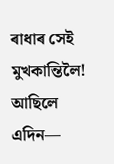ৰাধাৰ সেই মুখকান্তিলৈ! আছিলে এদিন—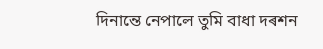দিনান্তে নেপালে তুমি বাধা দৰশন